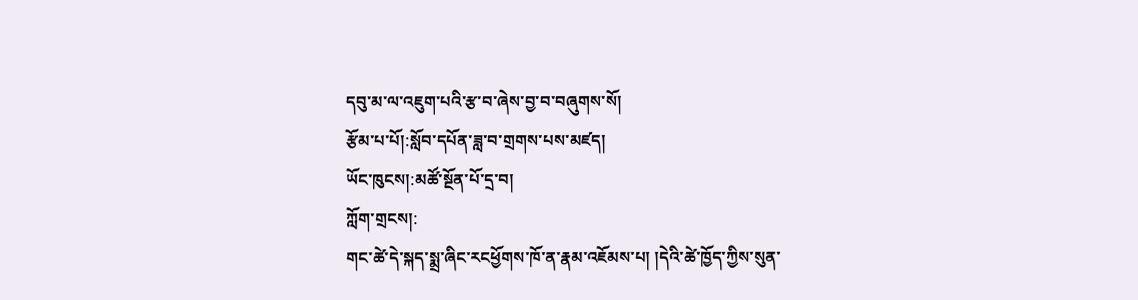དབུ་མ་ལ་འཇུག་པའི་རྩ་བ་ཞེས་བྱ་བ་བཞུགས་སོ།
རྩོམ་པ་པོ།:སློབ་དཔོན་ཟླ་བ་གྲགས་པས་མཛད།
ཡོང་ཁུངས།:མཚོ་སྔོན་པོ་དྲ་བ།
ཀློག་གྲངས།:
གང་ཚེ་དེ་སྐད་སྨྲ་ཞིང་རངཕྱོགས་ཁོ་ན་རྣམ་འཇོམས་པ། །དེའི་ཚེ་ཁྱོད་ཀྱིས་སུན་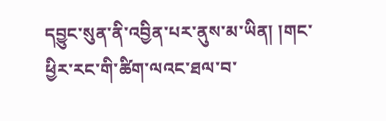དབྱུང་སུན་ནི་འབྱིན་པར་ནུས་མ་ཡིན། །གང་ཕྱིར་རང་གི་ཚིག་ལའང་ཐལ་བ་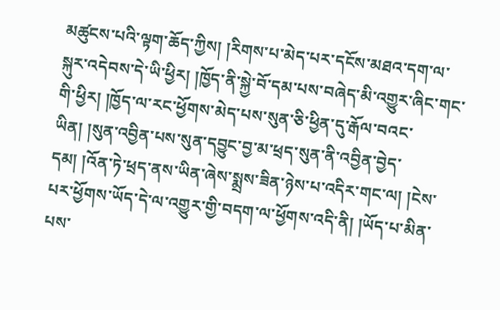མཚུངས་པའི་ལྟག་ཆོད་ཀྱིས། །རིགས་པ་མེད་པར་དངོས་མཐའ་དག་ལ་སྐུར་འདེབས་དེ་ཡི་ཕྱིར། །ཁྱོད་ནི་སྐྱེ་བོ་དམ་པས་བཞེད་མི་འགྱུར་ཞིང་གང་གི་ཕྱིར། །ཁྱོད་ལ་རང་ཕྱོགས་མེད་པས་སུན་ཅི་ཕྱིན་དུ་རྒོལ་བའང་ཡིན། །སུན་འབྱིན་པས་སུན་དབྱུང་བྱ་མ་ཕྲད་སུན་ནི་འབྱིན་བྱེད་དམ། །འོན་ཏེ་ཕྲད་ནས་ཡིན་ཞེས་སྨྲས་ཟིན་ཉེས་པ་འདིར་གང་ལ། །ངེས་པར་ཕྱོགས་ཡོད་དེ་ལ་འགྱུར་གྱི་བདག་ལ་ཕྱོགས་འདི་ནི། །ཡོད་པ་མིན་པས་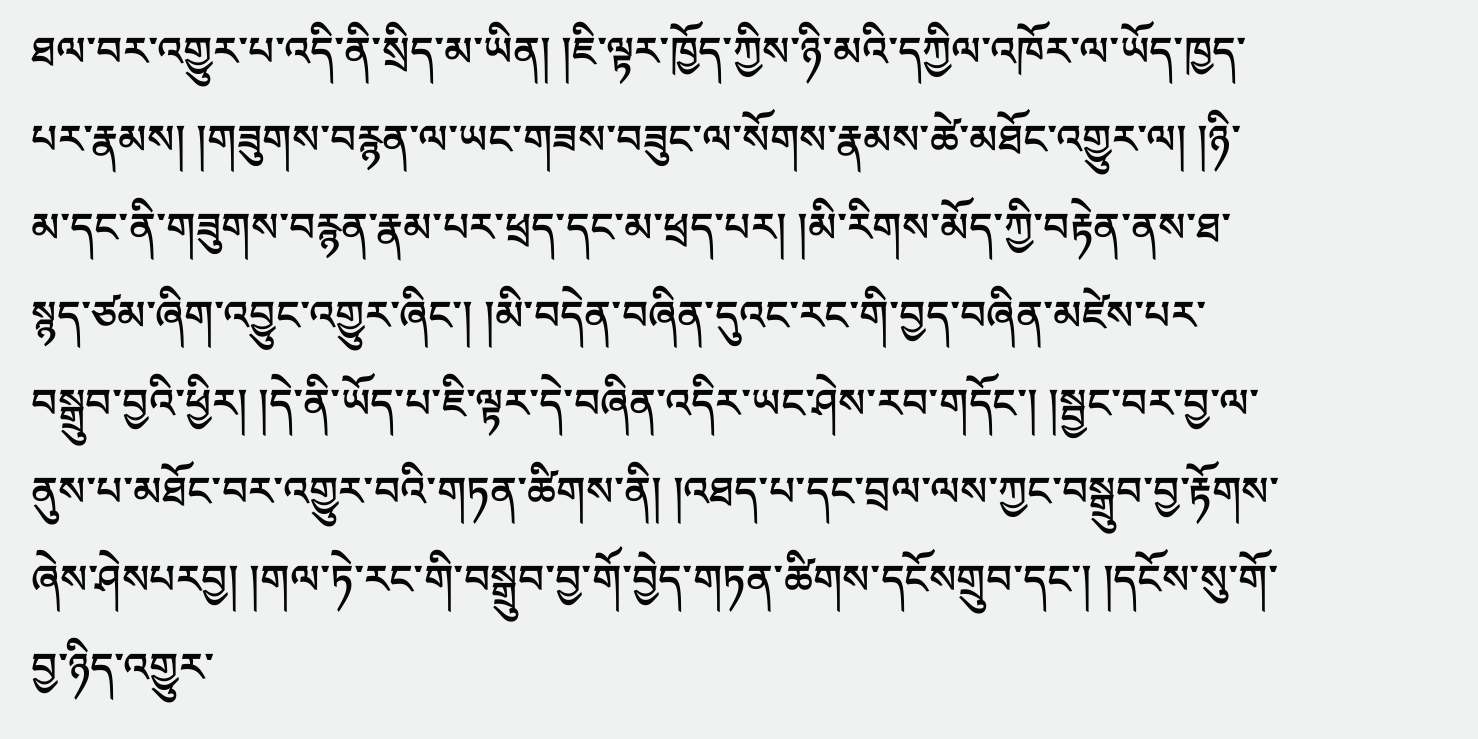ཐལ་བར་འགྱུར་པ་འདི་ནི་སྲིད་མ་ཡིན། །ཇི་ལྟར་ཁྱོད་ཀྱིས་ཉི་མའི་དཀྱིལ་འཁོར་ལ་ཡོད་ཁྱད་པར་རྣམས། །གཟུགས་བརྙན་ལ་ཡང་གཟས་བཟུང་ལ་སོགས་རྣམས་ཚེ་མཐོང་འགྱུར་ལ། །ཉི་མ་དང་ནི་གཟུགས་བརྙན་རྣམ་པར་ཕྲད་དང་མ་ཕྲད་པར། །མི་རིགས་མོད་ཀྱི་བརྟེན་ནས་ཐ་སྙད་ཙམ་ཞིག་འབྱུང་འགྱུར་ཞིང་། །མི་བདེན་བཞིན་དུའང་རང་གི་བྱད་བཞིན་མཛེས་པར་བསྒྲུབ་བྱའི་ཕྱིར། །དེ་ནི་ཡོད་པ་ཇི་ལྟར་དེ་བཞིན་འདིར་ཡང་ཤེས་རབ་གདོང་། །སྦྱང་བར་བྱ་ལ་ནུས་པ་མཐོང་བར་འགྱུར་བའི་གཏན་ཚིགས་ནི། །འཐད་པ་དང་བྲལ་ལས་ཀྱང་བསྒྲུབ་བྱ་རྟོགས་ཞེས་ཤེསཔརབྱ། །གལ་ཏེ་རང་གི་བསྒྲུབ་བྱ་གོ་བྱེད་གཏན་ཚིགས་དངོསགྲུབ་དང་། །དངོས་སུ་གོ་བྱ་ཉིད་འགྱུར་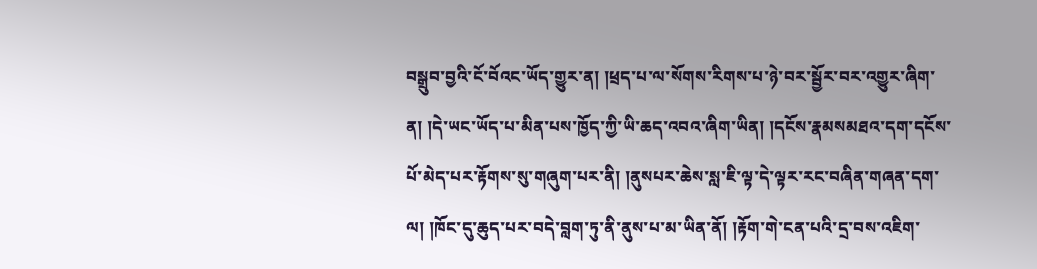བསྒྲུབ་བྱའི་ངོ་བོའང་ཡོད་གྱུར་ན། །ཕྲད་པ་ལ་སོགས་རིགས་པ་ཉེ་བར་སྦྱོར་བར་འགྱུར་ཞིག་ན། །དེ་ཡང་ཡོད་པ་མིན་པས་ཁྱོད་ཀྱི་ཡི་ཆད་འབའ་ཞིག་ཡིན། །དངོས་རྣམསམཐའ་དག་དངོས་པོ་མེད་པར་རྟོགས་སུ་གཞུག་པར་ནི། །ནུསཔར་ཆེས་སླ་ཇི་ལྟ་དེ་ལྟར་རང་བཞིན་གཞན་དག་ལ། །ཁོང་དུ་ཆུད་པར་བདེ་བླག་ཏུ་ནི་ནུས་པ་མ་ཡིན་ནོ། །རྟོག་གེ་ངན་པའི་དྲ་བས་འཇིག་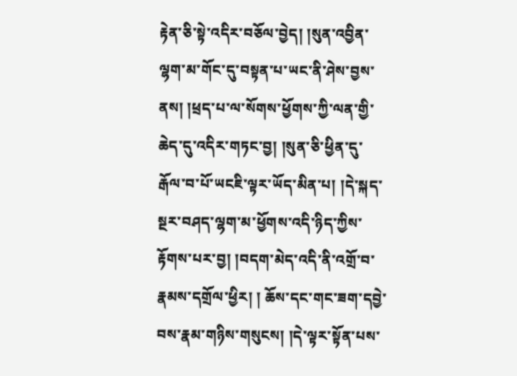རྟེན་ཅི་སྟེ་འདིར་བཅོལ་བྱེད། །སུན་འབྱིན་ལྷག་མ་གོང་དུ་བསྟན་པ་ཡང་ནི་ཤེས་བྱས་ནས། །ཕྲད་པ་ལ་སོགས་ཕྱོགས་ཀྱི་ལན་གྱི་ཆེད་དུ་འདིར་གཏང་བྱ། །སུན་ཅི་ཕྱིན་དུ་རྒོལ་བ་པོ་ཡངཇི་ལྟར་ཡོད་མིན་པ། །དེ་སྐད་སྔར་བཤད་ལྷག་མ་ཕྱོགས་འདི་ཉིད་ཀྱིས་རྟོགས་པར་བྱ། །བདག་མེད་འདི་ནི་འགྲོ་བ་རྣམས་དགྲོལ་ཕྱིར། ། ཆོས་དང་གང་ཟག་དབྱེ་བས་རྣམ་གཉིས་གསུངས། །དེ་ལྟར་སྟོན་པས་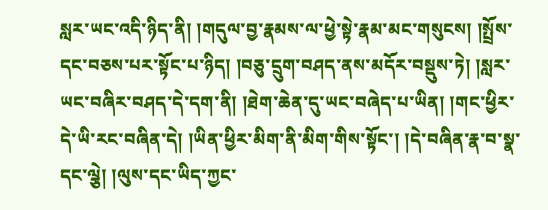སླར་ཡང་འདི་ཉིད་ནི། །གདུལ་བྱ་རྣམས་ལ་ཕྱེ་སྟེ་རྣམ་མང་གསུངས། །སྤྲོས་དང་བཅས་པར་སྟོང་པ་ཉིད། །བཅུ་དྲུག་བཤད་ནས་མདོར་བསྡུས་ཏེ། །སླར་ཡང་བཞིར་བཤད་དེ་དག་ནི། །ཐེག་ཆེན་དུ་ཡང་བཞེད་པ་ཡིན། །གང་ཕྱིར་དེ་ཡི་རང་བཞིན་དེ། །ཡིན་ཕྱིར་མིག་ནི་མིག་གིས་སྟོང་། །དེ་བཞིན་རྣ་བ་སྣ་དང་ལྕེ། །ལུས་དང་ཡིད་ཀྱང་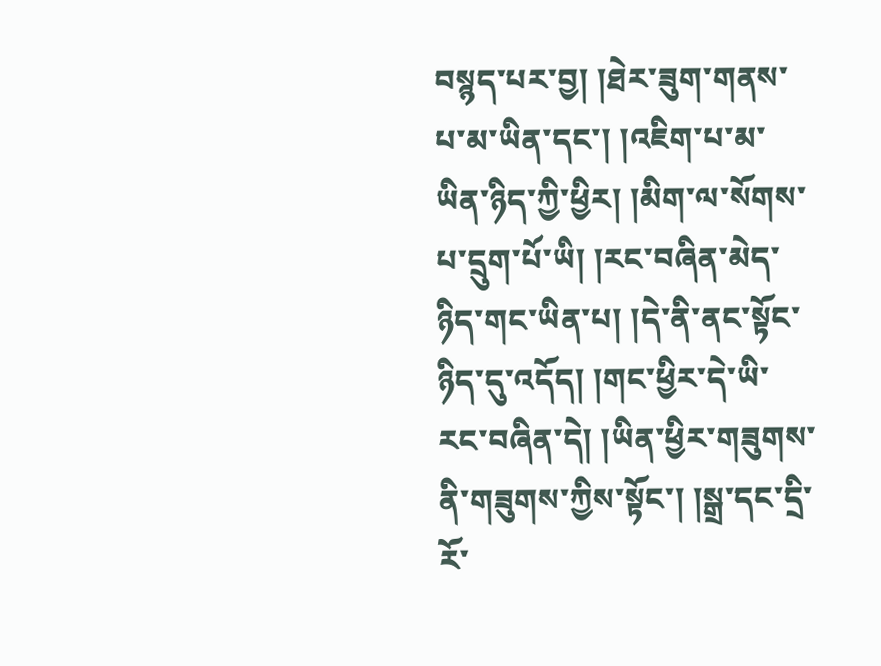བསྙད་པར་བྱ། །ཐེར་ཟུག་གནས་པ་མ་ཡིན་དང་། །འཇིག་པ་མ་ཡིན་ཉིད་ཀྱི་ཕྱིར། །མིག་ལ་སོགས་པ་དྲུག་པོ་ཡི། །རང་བཞིན་མེད་ཉིད་གང་ཡིན་པ། །དེ་ནི་ནང་སྟོང་ཉིད་དུ་འདོད། །གང་ཕྱིར་དེ་ཡི་རང་བཞིན་དེ། །ཡིན་ཕྱིར་གཟུགས་ནི་གཟུགས་ཀྱིས་སྟོང་། །སྒྲ་དང་དྲི་རོ་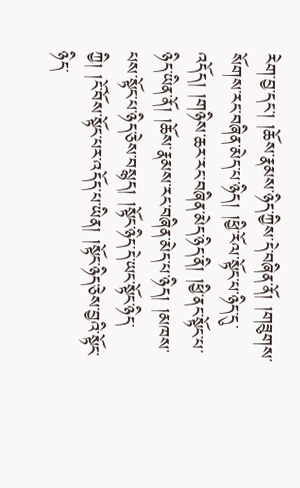རེག་བྱ་དང་། །ཆོས་རྣམས་ཉིད་ཀྱིས་དེ་བཞིན་ནོ། །གཟུགས་སོགས་རང་བཞིན་མེད་པ་ཉིད། །ཕྱི་རོལ་སྟོང་པ་ཉིད་དུ་འདོད། །གཉིས་ཆར་རང་བཞིན་མེད་ཉིད་ནི། །ཕྱི་ནང་སྟོང་པ་ཉིད་ཡིན་ནོ། །ཆོས་རྣམས་རང་བཞིན་མེད་པ་ཉིད། །མཁས་པས་སྟོང་པ་ཉིད་ཅེས་བསྙད། །སྟོང་ཉིད་དེ་ཡང་སྟོང་ཉིད་ཀྱི། །ངོ་བོས་སྟོང་པར་འདོད་པ་ཡིན། །སྟོང་ཉིད་ཅེས་བྱའི་སྟོང་ཉིད་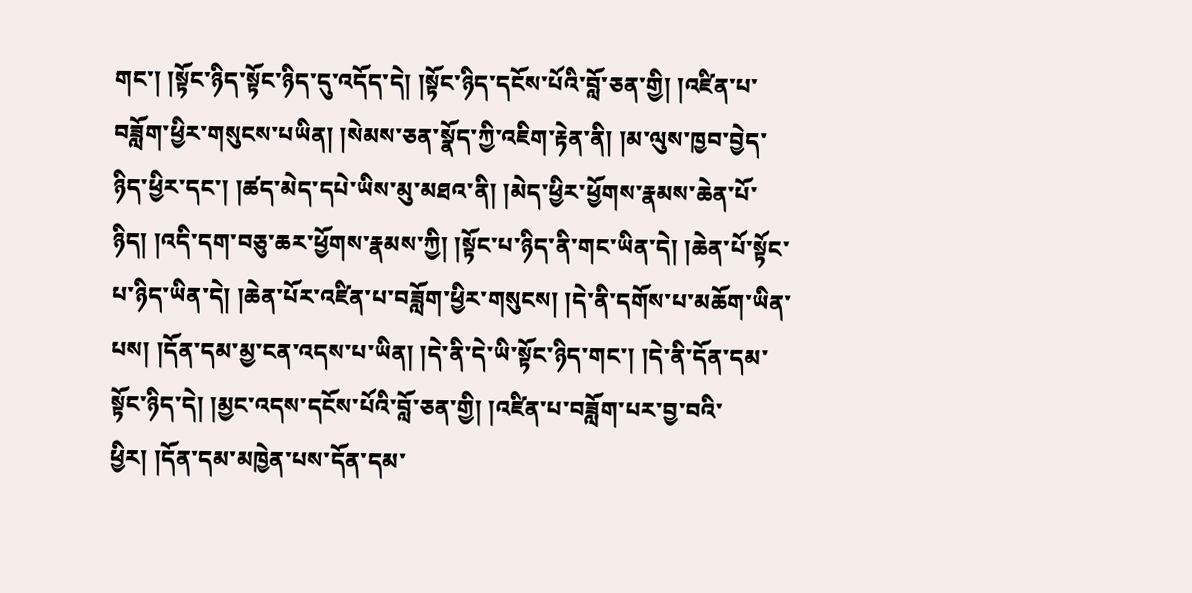གང་། །སྟོང་ཉིད་སྟོང་ཉིད་དུ་འདོད་དེ། །སྟོང་ཉིད་དངོས་པོའི་བློ་ཅན་གྱི། །འཛིན་པ་བཟློག་ཕྱིར་གསུངས་པཡིན། །སེམས་ཅན་སྣོད་ཀྱི་འཇིག་རྟེན་ནི། །མ་ལུས་ཁྱབ་བྱེད་ཉིད་ཕྱིར་དང་། །ཚད་མེད་དཔེ་ཡིས་མུ་མཐའ་ནི། །མེད་ཕྱིར་ཕྱོགས་རྣམས་ཆེན་པོ་ཉིད། །འདི་དག་བཅུ་ཆར་ཕྱོགས་རྣམས་ཀྱི། །སྟོང་པ་ཉིད་ནི་གང་ཡིན་དེ། །ཆེན་པོ་སྟོང་པ་ཉིད་ཡིན་དེ། །ཆེན་པོར་འཛིན་པ་བཟློག་ཕྱིར་གསུངས། །དེ་ནི་དགོས་པ་མཆོག་ཡིན་པས། །དོན་དམ་མྱ་ངན་འདས་པ་ཡིན། །དེ་ནི་དེ་ཡི་སྟོང་ཉིད་གང་། །དེ་ནི་དོན་དམ་སྟོང་ཉིད་དེ། །མྱང་འདས་དངོས་པོའི་བློ་ཅན་གྱི། །འཛིན་པ་བཟློག་པར་བྱ་བའི་ཕྱིར། །དོན་དམ་མཁྱེན་པས་དོན་དམ་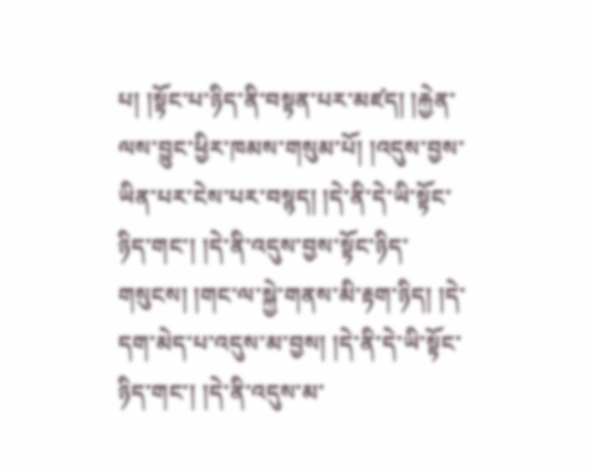པ། །སྟོང་པ་ཉིད་ནི་བསྟན་པར་མཛད། །རྐྱེན་ལས་བྱུང་ཕྱིར་ཁམས་གསུམ་པོ། །འདུས་བྱས་ཡིན་པར་ངེས་པར་བསྙད། །དེ་ནི་དེ་ཡི་སྟོང་ཉིད་གང་། །དེ་ནི་འདུས་བྱས་སྟོང་ཉིད་གསུངས། །གང་ལ་སྐྱེ་གནས་མི་རྟག་ཉིད། །དེ་དག་མེད་པ་འདུས་མ་བྱས། །དེ་ནི་དེ་ཡི་སྟོང་ཉིད་གང་། །དེ་ནི་འདུས་མ་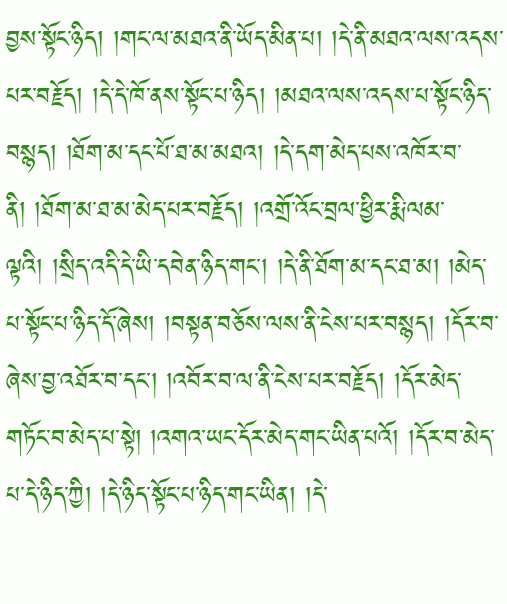བྱས་སྟོང་ཉིད། །གང་ལ་མཐའ་ནི་ཡོད་མིན་པ། །དེ་ནི་མཐའ་ལས་འདས་པར་བརྗོད། །དེ་དེ་ཁོ་ནས་སྟོང་པ་ཉིད། །མཐའ་ལས་འདས་པ་སྟོང་ཉིད་བསྙད། །ཐོག་མ་དང་པོ་ཐ་མ་མཐའ། །དེ་དག་མེད་པས་འཁོར་བ་ནི། །ཐོག་མ་ཐ་མ་མེད་པར་བརྗོད། །འགྲོ་འོང་བྲལ་ཕྱིར་རྨི་ལམ་ལྟའི། །སྲིད་འདི་དེ་ཡི་དབེན་ཉིད་གང་། །དེ་ནི་ཐོག་མ་དང་ཐ་མ། །མེད་པ་སྟོང་པ་ཉིད་དོ་ཞེས། །བསྟན་བཅོས་ལས་ནི་ངེས་པར་བསྙད། །དོར་བ་ཞེས་བྱ་འཐོར་བ་དང་། །འབོར་བ་ལ་ནི་ངེས་པར་བརྗོད། །དོར་མེད་གཏོང་བ་མེད་པ་སྟེ། །འགའ་ཡང་དོར་མེད་གང་ཡིན་པའོ། །དོར་བ་མེད་པ་དེ་ཉིད་ཀྱི། །དེ་ཉིད་སྟོང་པ་ཉིད་གང་ཡིན། །དེ་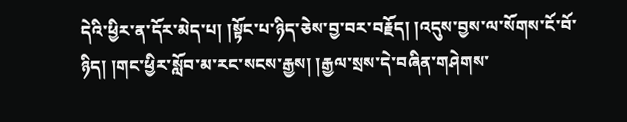དེའི་ཕྱིར་ན་དོར་མེད་པ། །སྟོང་པ་ཉིད་ཅེས་བྱ་བར་བརྗོད། །འདུས་བྱས་ལ་སོགས་ངོ་བོ་ཉིད། །གང་ཕྱིར་སློབ་མ་རང་སངས་རྒྱས། །རྒྱལ་སྲས་དེ་བཞིན་གཤེགས་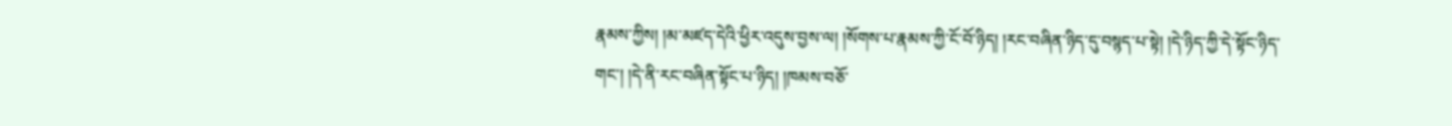རྣམས་ཀྱིས། །མ་མཛད་དེའི་ཕྱིར་འདུས་བྱས་ལ། །སོགས་པ་རྣམས་ཀྱི་ངོ་བོ་ཉིད། །རང་བཞིན་ཉིད་དུ་བསྙད་པ་སྟེ། །དེ་ཉིད་ཀྱི་དེ་སྟོང་ཉིད་གང་། །དེ་ནི་རང་བཞིན་སྟོང་པ་ཉིད། །ཁམས་བཅོ་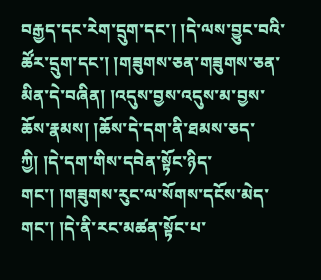བརྒྱད་དང་རེག་དྲུག་དང་། །དེ་ལས་བྱུང་བའི་ཚོར་དྲུག་དང་། །གཟུགས་ཅན་གཟུགས་ཅན་མིན་དེ་བཞིན། །འདུས་བྱས་འདུས་མ་བྱས་ཆོས་རྣམས། །ཆོས་དེ་དག་ནི་ཐམས་ཅད་ཀྱི། །དེ་དག་གིས་དབེན་སྟོང་ཉིད་གང་། །གཟུགས་རུང་ལ་སོགས་དངོས་མེད་གང་། །དེ་ནི་རང་མཚན་སྟོང་པ་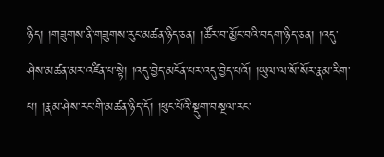ཉིད། །གཟུགས་ནི་གཟུགས་རུང་མཚན་ཉིད་ཅན། །ཚོར་བ་མྱོང་བའི་བདག་ཉིད་ཅན། །འདུ་ཤེས་མཚན་མར་འཛིན་པ་སྟེ། །འདུ་བྱེད་མངོན་པར་འདུ་བྱེད་པའོ། །ཡུལ་ལ་སོ་སོར་རྣམ་རིག་པ། །རྣམ་ཤེས་རང་གི་མཚན་ཉིད་དོ། །ཕུང་པོའི་སྡུག་བསྔལ་རང་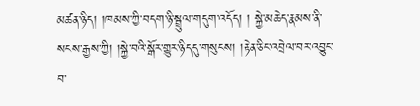མཚན་ཉིད། །ཁམས་ཀྱི་བདག་ཉི་སྦྲུལ་གདུག་འདོད། ། སྐྱེ་མཆེད་རྣམས་ནི་སངས་རྒྱས་ཀྱི། །སྐྱེ་བའི་སྒོར་གྱུར་ཉིདདུ་གསུངས། །རྟེན་ཅིང་འབྲེལ་བར་འབྱུང་བ་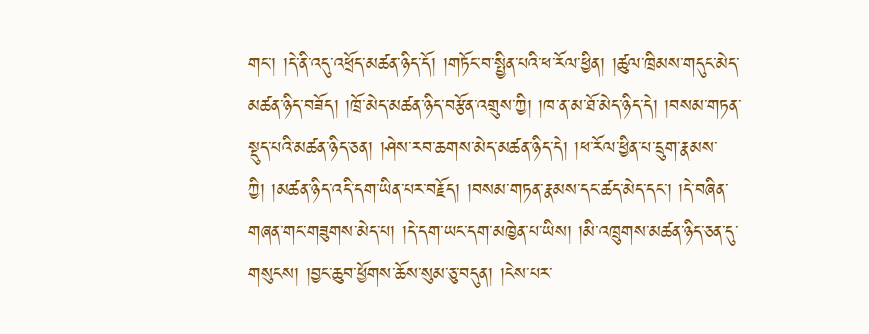གང་། །དེ་ནི་འདུ་འཕྲོད་མཚན་ཉིད་དོ། །གཏོང་བ་སྤྱིན་པའི་ཕ་རོལ་ཕྱིན། །ཚུལ་ཁྲིམས་གདུང་མེད་མཚན་ཉིད་བཟོད། །ཁྲོ་མེད་མཚན་ཉིད་བརྩོན་འགྲུས་ཀྱི། །ཁ་ན་མ་ཐོ་མེད་ཉིད་དེ། །བསམ་གཏན་སྡུད་པའི་མཚན་ཉིད་ཅན། །ཤེས་རབ་ཆགས་མེད་མཚན་ཉིད་དེ། །ཕ་རོལ་ཕྱིན་པ་དྲུག་རྣམས་ཀྱི། །མཚན་ཉིད་འདི་དག་ཡིན་པར་བརྗོད། །བསམ་གཏན་རྣམས་དང་ཚད་མེད་དང་། །དེ་བཞིན་གཞན་གང་གཟུགས་མེད་པ། །དེ་དག་ཡང་དག་མཁྱེན་པ་ཡིས། །མི་འཁྲུགས་མཚན་ཉིད་ཅན་དུ་གསུངས། །བྱང་ཆུབ་ཕྱོགས་ཆོས་སུམ་ཅུ་བདུན། །ངེས་པར་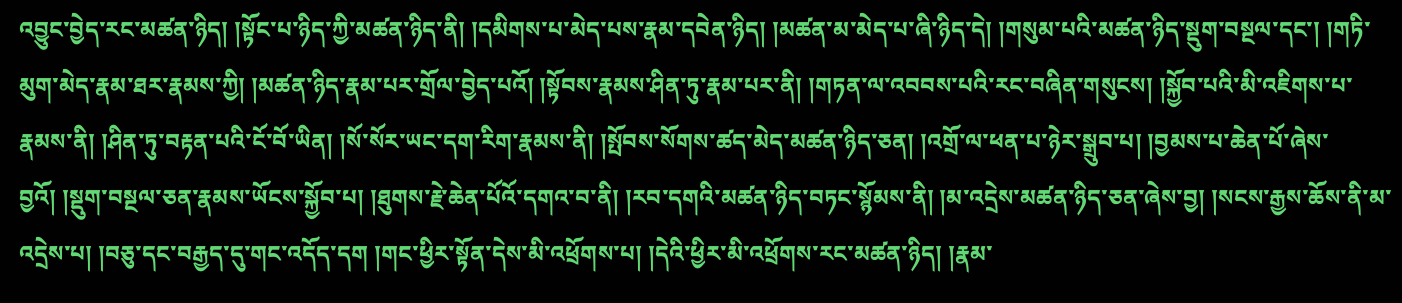འབྱུང་བྱེད་རང་མཚན་ཉིད། །སྟོང་པ་ཉིད་ཀྱི་མཚན་ཉིད་ནི། །དམིགས་པ་མེད་པས་རྣམ་དབེན་ཉིད། །མཚན་མ་མེད་པ་ཞི་ཉིད་དེ། །གསུམ་པའི་མཚན་ཉིད་སྡུག་བསྔལ་དང་། །གཏི་མུག་མེད་རྣམ་ཐར་རྣམས་ཀྱི། །མཚན་ཉིད་རྣམ་པར་གྲོལ་བྱེད་པའོ། །སྟོབས་རྣམས་ཤིན་ཏུ་རྣམ་པར་ནི། །གཏན་ལ་འབབས་པའི་རང་བཞིན་གསུངས། །སྐྱོབ་པའི་མི་འཇིགས་པ་རྣམས་ནི། །ཤིན་ཏུ་བརྟན་པའི་ངོ་བོ་ཡིན། །སོ་སོར་ཡང་དག་རིག་རྣམས་ནི། །སྤོབས་སོགས་ཚད་མེད་མཚན་ཉིད་ཅན། །འགྲོ་ལ་ཕན་པ་ཉེར་སྒྲུབ་པ། །བྱམས་པ་ཆེན་པོ་ཞེས་བྱའོ། །སྡུག་བསྔལ་ཅན་རྣམས་ཡོངས་སྐྱོབ་པ། །ཐུགས་རྗེ་ཆེན་པོའོ་དགའ་བ་ནི། །རབ་དགའི་མཚན་ཉིད་བཏང་སྙོམས་ནི། །མ་འདྲེས་མཚན་ཉིད་ཅན་ཞེས་བྱ། །སངས་རྒྱས་ཆོས་ནི་མ་འདྲེས་པ། །བཅུ་དང་བརྒྱད་དུ་གང་འདོད་དག །གང་ཕྱིར་སྟོན་དེས་མི་འཕྲོགས་པ། །དེའི་ཕྱིར་མི་འཕྲོགས་རང་མཚན་ཉིད། །རྣམ་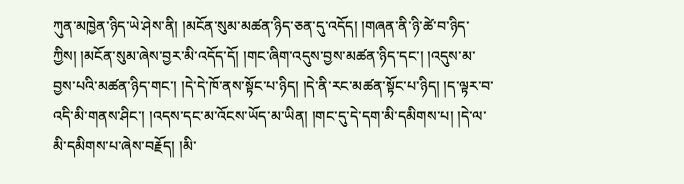ཀུན་མཁྱེན་ཉིད་ཡེ་ཤེས་ནི། །མངོན་སུམ་མཚན་ཉིད་ཅན་དུ་འདོད། །གཞན་ནི་ཉི་ཚེ་བ་ཉིད་ཀྱིས། །མངོན་སུམ་ཞེས་བྱར་མི་འདོད་དོ། །གང་ཞིག་འདུས་བྱས་མཚན་ཉིད་དང་། །འདུས་མ་བྱས་པའི་མཚན་ཉིད་གང་། །དེ་དེ་ཁོ་ནས་སྟོང་པ་ཉིད། །དེ་ནི་རང་མཚན་སྟོང་པ་ཉིད། །ད་ལྟར་བ་འདི་མི་གནས་ཤིང་། །འདས་དང་མ་འོངས་ཡོད་མ་ཡིན། །གང་དུ་དེ་དག་མི་དམིགས་པ། །དེ་ལ་མི་དམིགས་པ་ཞེས་བརྗོད། །མི་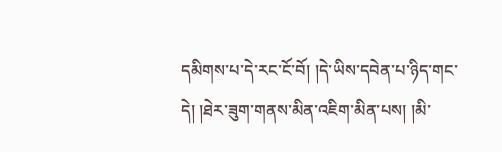དམིགས་པ་དེ་རང་ངོ་བོ། །དེ་ཡིས་དབེན་པ་ཉིད་གང་དེ། །ཐེར་ཟུག་གནས་མིན་འཇིག་མིན་པས། །མི་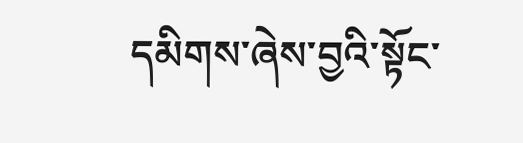དམིགས་ཞེས་བྱའི་སྟོང་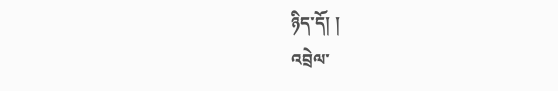ཉིད་དོ། །
འབྲེལ་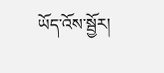ཡོད་འོས་སྦྱོར།